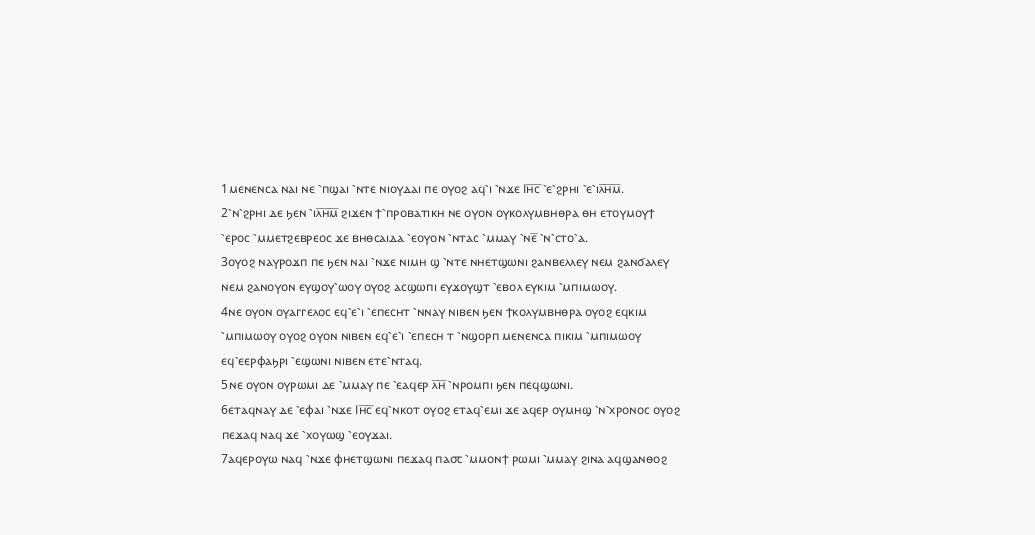1ⲙⲉⲛⲉⲛⲥⲁ ⲛⲁⲓ ⲛⲉ ⳿ⲡϣⲁⲓ ⳿ⲛⲧⲉ ⲛⲓⲟⲩⲇⲁⲓ ⲡⲉ ⲟⲩⲟϩ ⲁϥ⳿ⲓ ⳿ⲛϫⲉ Ⲓⲏ̅ⲥ̅ ⳿ⲉ⳿ϩⲣⲏⲓ ⳿ⲉ⳿ⲓⲗ̅ⲏ̅ⲙ̅.
2⳿ⲛ⳿ϩⲣⲏⲓ ⲇⲉ ϧⲉⲛ ⳿ⲓⲗ̅ⲏ̅ⲙ̅ ϩⲓϫⲉⲛ ϯ⳿ⲡⲣⲟⲃⲁⲧⲓⲕⲏ ⲛⲉ ⲟⲩⲟⲛ ⲟⲩⲕⲟⲗⲩⲙⲃⲏⲑⲣⲁ ⲑⲏ ⲉⲧⲟⲩⲙⲟⲩϯ ⳿ⲉⲣⲟⲥ ⳿ⲙⲙⲉⲧϩⲉⲃⲣⲉⲟⲥ ϫⲉ ⲃⲏⲑⲥⲁⲓⲇⲁ ⳿ⲉⲟⲩⲟⲛ ⳿ⲛⲧⲁⲥ ⳿ⲙⲙⲁⲩ ⳿ⲛⲉ̅ ⳿ⲛ⳿ⲥⲧⲟ⳿ⲁ.
3ⲟⲩⲟϩ ⲛⲁⲩⲣⲟϫⲡ ⲡⲉ ϧⲉⲛ ⲛⲁⲓ ⳿ⲛϫⲉ ⲛⲓⲙⲏ ϣ ⳿ⲛⲧⲉ ⲛⲏⲉⲧϣⲱⲛⲓ ϩⲁⲛⲃⲉⲗⲗⲉⲩ ⲛⲉⲙ ϩⲁⲛϭⲁⲗⲉⲩ ⲛⲉⲙ ϩⲁⲛⲟⲩⲟⲛ ⲉⲩϣⲟⲩ⳿ⲱⲟⲩ ⲟⲩⲟϩ ⲁⲥϣⲱⲡⲓ ⲉⲩϫⲟⲩϣⲧ ⳿ⲉⲃⲟⲗ ⲉⲩⲕⲓⲙ ⳿ⲙⲡⲓⲙⲱⲟⲩ.
4ⲛⲉ ⲟⲩⲟⲛ ⲟⲩⲁⲅⲅⲉⲗⲟⲥ ⲉϥ⳿ⲉ⳿ⲓ ⳿ⲉⲡⲉⲥⲏⲧ ⳿ⲛⲛⲁⲩ ⲛⲓⲃⲉⲛ ϧⲉⲛ ϯⲕⲟⲗⲩⲙⲃⲏⲑⲣⲁ ⲟⲩⲟϩ ⲉϥⲕⲓⲙ ⳿ⲙⲡⲓⲙⲱⲟⲩ ⲟⲩⲟϩ ⲟⲩⲟⲛ ⲛⲓⲃⲉⲛ ⲉϥ⳿ⲉ⳿ⲓ ⳿ⲉⲡⲉⲥⲏ ⲧ ⳿ⲛϣⲟⲣⲡ ⲙⲉⲛⲉⲛⲥⲁ ⲡⲓⲕⲓⲙ ⳿ⲙⲡⲓⲙⲱⲟⲩ ⲉϥ⳿ⲉⲉⲣⲫⲁϧⲣⲓ ⳿ⲉϣⲱⲛⲓ ⲛⲓⲃⲉⲛ ⲉⲧⲉ⳿ⲛⲧⲁϥ.
5ⲛⲉ ⲟⲩⲟⲛ ⲟⲩⲣⲱⲙⲓ ⲇⲉ ⳿ⲙⲙⲁⲩ ⲡⲉ ⳿ⲉⲁϥⲉⲣ ⲗ̅ⲏ̅ ⳿ⲛⲣⲟⲙⲡⲓ ϧⲉⲛ ⲡⲉϥϣⲱⲛⲓ.
6ⲉⲧⲁϥⲛⲁⲩ ⲇⲉ ⳿ⲉⲫⲁⲓ ⳿ⲛϫⲉ Ⲓⲏ̅ⲥ̅ ⲉϥ⳿ⲛⲕⲟⲧ ⲟⲩⲟϩ ⲉⲧⲁϥ⳿ⲉⲙⲓ ϫⲉ ⲁϥⲉⲣ ⲟⲩⲙⲏϣ ⳿ⲛ⳿ⲭⲣⲟⲛⲟⲥ ⲟⲩⲟϩ ⲡⲉϫⲁϥ ⲛⲁϥ ϫⲉ ⳿ⲭⲟⲩⲱϣ ⳿ⲉⲟⲩϫⲁⲓ.
7ⲁϥⲉⲣⲟⲩⲱ ⲛⲁϥ ⳿ⲛϫⲉ ⲫⲏⲉⲧϣⲱⲛⲓ ⲡⲉϫⲁϥ ⲡⲁ⳪ ⳿ⲙⲙⲟⲛϯ ⲣⲱⲙⲓ ⳿ⲙⲙⲁⲩ ϩⲓⲛⲁ ⲁϥϣⲁⲛⲑⲟϩ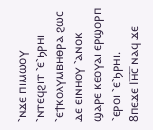⳿ⲛϫⲉ ⲡⲓⲙⲱⲟⲩ ⳿ⲛⲧⲉϥϩⲓⲧ ⳿ⲉ⳿ϧⲣⲏⲓ ⳿ⲉϯⲕⲟⲗⲩⲙⲃⲏⲑⲣⲁ ϩⲱⲥ ⲇⲉ ⲉⲓⲛⲏⲟⲩ ⳿ⲁⲛⲟⲕ ϣⲁⲣⲉ ⲕⲉⲟⲩⲁⲓ ⲉⲣϣⲟⲣⲡ ⳿ⲉⲣⲟⲓ ⳿ⲉ⳿ϧⲣⲏⲓ.
8ⲡⲉϫⲉ Ⲓⲏ̅ⲥ̅ ⲛⲁϥ ϫⲉ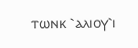ⲧⲱⲛⲕ ⳿ⲁⲗⲓⲟⲩ⳿ⲓ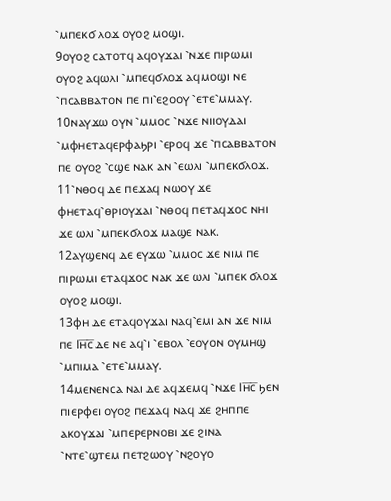⳿ⲙⲡⲉⲕϭ ⲗⲟϫ ⲟⲩⲟϩ ⲙⲟϣⲓ.
9ⲟⲩⲟϩ ⲥⲁⲧⲟⲧϥ ⲁϥⲟⲩϫⲁⲓ ⳿ⲛϫⲉ ⲡⲓⲣⲱⲙⲓ ⲟⲩⲟϩ ⲁϥⲱⲗⲓ ⳿ⲙⲡⲉϥϭⲗⲟϫ ⲁϥⲙⲟϣⲓ ⲛⲉ ⳿ⲡⲥⲁⲃⲃⲁⲧⲟⲛ ⲡⲉ ⲡⲓ⳿ⲉϩⲟⲟⲩ ⳿ⲉⲧⲉ⳿ⲙⲙⲁⲩ.
10ⲛⲁⲩϫⲱ ⲟⲩⲛ ⳿ⲙⲙⲟⲥ ⳿ⲛϫⲉ ⲛⲓⲓⲟⲩⲇⲁⲓ ⳿ⲙⲫⲏⲉⲧⲁϥⲉⲣⲫⲁϧⲣⲓ ⳿ⲉⲣⲟϥ ϫⲉ ⳿ⲡⲥⲁⲃⲃⲁⲧⲟⲛ ⲡⲉ ⲟⲩⲟϩ ⳿ⲥϣⲉ ⲛⲁⲕ ⲁⲛ ⳿ⲉⲱⲗⲓ ⳿ⲙⲡⲉⲕϭⲗⲟϫ.
11⳿ⲛⲑⲟϥ ⲇⲉ ⲡⲉϫⲁϥ ⲛⲱⲟⲩ ϫⲉ ⲫⲏⲉⲧⲁϥ⳿ⲑⲣⲓⲟⲩϫⲁⲓ ⳿ⲛⲑⲟϥ ⲡⲉⲧⲁϥϫⲟⲥ ⲛⲏⲓ ϫⲉ ⲱⲗⲓ ⳿ⲙⲡⲉⲕϭⲗⲟϫ ⲙⲁϣⲉ ⲛⲁⲕ.
12ⲁⲩϣⲉⲛϥ ⲇⲉ ⲉⲩϫⲱ ⳿ⲙⲙⲟⲥ ϫⲉ ⲛⲓⲙ ⲡⲉ ⲡⲓⲣⲱⲙⲓ ⲉⲧⲁϥϫⲟⲥ ⲛⲁⲕ ϫⲉ ⲱⲗⲓ ⳿ⲙⲡⲉⲕ ϭⲗⲟϫ ⲟⲩⲟϩ ⲙⲟϣⲓ.
13ⲫⲏ ⲇⲉ ⲉⲧⲁϥⲟⲩϫⲁⲓ ⲛⲁϥ⳿ⲉⲙⲓ ⲁⲛ ϫⲉ ⲛⲓⲙ ⲡⲉ Ⲓⲏ̅ⲥ̅ ⲇⲉ ⲛⲉ ⲁϥ⳿ⲓ ⳿ⲉⲃⲟⲗ ⳿ⲉⲟⲩⲟⲛ ⲟⲩⲙⲏϣ ⳿ⲙⲡⲓⲙⲁ ⳿ⲉⲧⲉ⳿ⲙⲙⲁⲩ.
14ⲙⲉⲛⲉⲛⲥⲁ ⲛⲁⲓ ⲇⲉ ⲁϥϫⲉⲙϥ ⳿ⲛϫⲉ Ⲓⲏ̅ⲥ̅ ϧⲉⲛ ⲡⲓⲉⲣⲫⲉⲓ ⲟⲩⲟϩ ⲡⲉϫⲁϥ ⲛⲁϥ ϫⲉ ϩⲏⲡⲡⲉ ⲁⲕⲟⲩϫⲁⲓ ⳿ⲙⲡⲉⲣⲉⲣⲛⲟⲃⲓ ϫⲉ ϩⲓⲛⲁ ⳿ⲛⲧⲉ⳿ϣⲧⲉⲙ ⲡⲉⲧϩⲱⲟⲩ ⳿ⲛϩⲟⲩⲟ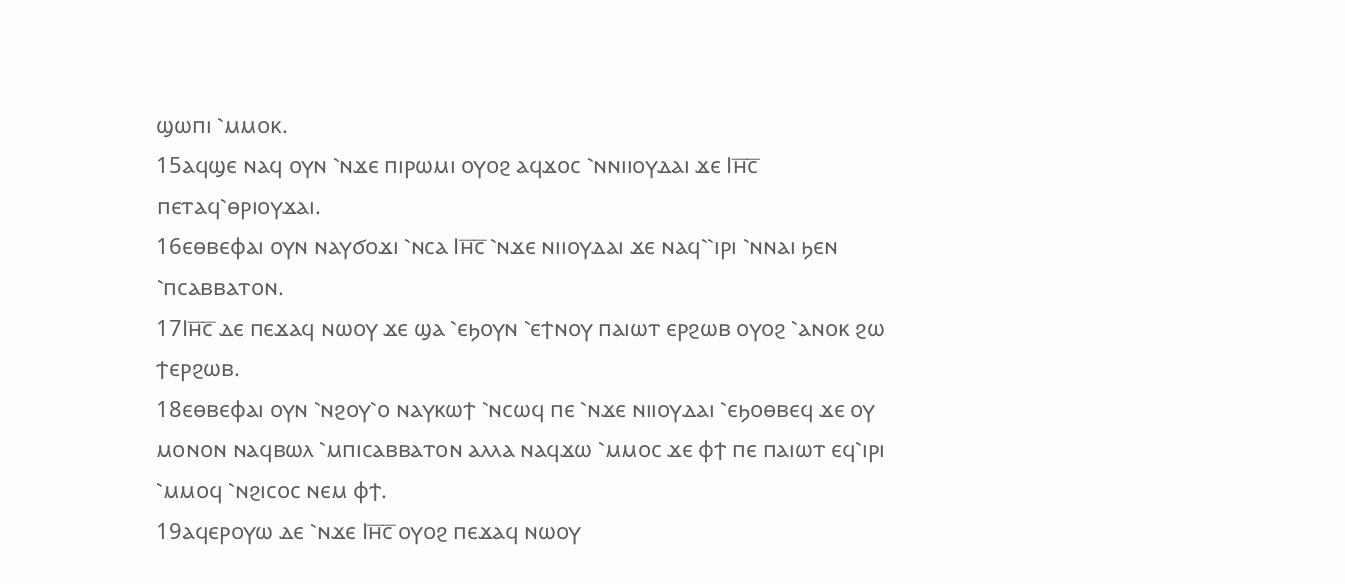ϣⲱⲡⲓ ⳿ⲙⲙⲟⲕ.
15ⲁϥϣⲉ ⲛⲁϥ ⲟⲩⲛ ⳿ⲛϫⲉ ⲡⲓⲣⲱⲙⲓ ⲟⲩⲟϩ ⲁϥϫⲟⲥ ⳿ⲛⲛⲓⲓⲟⲩⲇⲁⲓ ϫⲉ Ⲓⲏ̅ⲥ̅ ⲡⲉⲧⲁϥ⳿ⲑⲣⲓⲟⲩϫⲁⲓ.
16ⲉⲑⲃⲉⲫⲁⲓ ⲟⲩⲛ ⲛⲁⲩϭⲟϫⲓ ⳿ⲛⲥⲁ Ⲓⲏ̅ⲥ̅ ⳿ⲛϫⲉ ⲛⲓⲓⲟⲩⲇⲁⲓ ϫⲉ ⲛⲁϥ⳿⳿ⲓⲣⲓ ⳿ⲛⲛⲁⲓ ϧⲉⲛ ⳿ⲡⲥⲁⲃⲃⲁⲧⲟⲛ.
17Ⲓⲏ̅ⲥ̅ ⲇⲉ ⲡⲉϫⲁϥ ⲛⲱⲟⲩ ϫⲉ ϣⲁ ⳿ⲉϧⲟⲩⲛ ⳿ⲉϯⲛⲟⲩ ⲡⲁⲓⲱⲧ ⲉⲣϩⲱⲃ ⲟⲩⲟϩ ⳿ⲁⲛⲟⲕ ϩⲱ ϯⲉⲣϩⲱⲃ.
18ⲉⲑⲃⲉⲫⲁⲓ ⲟⲩⲛ ⳿ⲛϩⲟⲩ⳿ⲟ ⲛⲁⲩⲕⲱϯ ⳿ⲛⲥⲱϥ ⲡⲉ ⳿ⲛϫⲉ ⲛⲓⲓⲟⲩⲇⲁⲓ ⳿ⲉϧⲟⲑⲃⲉϥ ϫⲉ ⲟⲩ ⲙⲟⲛⲟⲛ ⲛⲁϥⲃⲱⲗ ⳿ⲙⲡⲓⲥⲁⲃⲃⲁⲧⲟⲛ ⲁⲗⲗⲁ ⲛⲁϥϫⲱ ⳿ⲙⲙⲟⲥ ϫⲉ ⲫϯ ⲡⲉ ⲡⲁⲓⲱⲧ ⲉϥ⳿ⲓⲣⲓ ⳿ⲙⲙⲟϥ ⳿ⲛϩⲓⲥⲟⲥ ⲛⲉⲙ ⲫϯ.
19ⲁϥⲉⲣⲟⲩⲱ ⲇⲉ ⳿ⲛϫⲉ Ⲓⲏ̅ⲥ̅ ⲟⲩⲟϩ ⲡⲉϫⲁϥ ⲛⲱⲟⲩ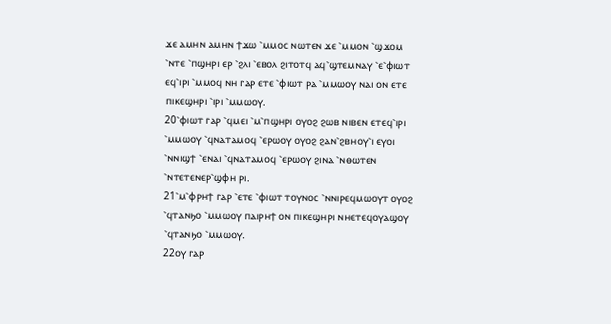ϫⲉ ⲁⲙⲏⲛ ⲁⲙⲏⲛ ϯϫⲱ ⳿ⲙⲙⲟⲥ ⲛⲱⲧⲉⲛ ϫⲉ ⳿ⲙⲙⲟⲛ ⳿ϣϫⲟⲙ ⳿ⲛⲧⲉ ⳿ⲡϣⲏⲣⲓ ⲉⲣ ⳿ϩⲗⲓ ⳿ⲉⲃⲟⲗ ϩⲓⲧⲟⲧϥ ⲁϥ⳿ϣⲧⲉⲙⲛⲁⲩ ⳿ⲉ⳿ⲫⲓⲱⲧ ⲉϥ⳿ⲓⲣⲓ ⳿ⲙⲙⲟϥ ⲛⲏ ⲅⲁⲣ ⲉⲧⲉ ⳿ⲫⲓⲱⲧ ⲣⲁ ⳿ⲙⲙⲱⲟⲩ ⲛⲁⲓ ⲟⲛ ⲉⲧⲉ ⲡⲓⲕⲉϣⲏⲣⲓ ⳿ⲓⲣⲓ ⳿ⲙⲙⲱⲟⲩ.
20⳿ⲫⲓⲱⲧ ⲅⲁⲣ ⳿ϥⲙⲉⲓ ⳿ⲙ⳿ⲡϣⲏⲣⲓ ⲟⲩⲟϩ ϩⲱⲃ ⲛⲓⲃⲉⲛ ⲉⲧⲉϥ⳿ⲓⲣⲓ ⳿ⲙⲙⲱⲟⲩ ⳿ϥⲛⲁⲧⲁⲙⲟϥ ⳿ⲉⲣⲱⲟⲩ ⲟⲩⲟϩ ϩⲁⲛ⳿ϩⲃⲏⲟⲩ⳿ⲓ ⲉⲩⲟⲓ ⳿ⲛⲛⲓϣϯ ⳿ⲉⲛⲁⲓ ⳿ϥⲛⲁⲧⲁⲙⲟϥ ⳿ⲉⲣⲱⲟⲩ ϩⲓⲛⲁ ⳿ⲛⲑⲱⲧⲉⲛ ⳿ⲛⲧⲉⲧⲉⲛⲉⲣ⳿ϣⲫⲏ ⲣⲓ.
21⳿ⲙ⳿ⲫⲣⲏϯ ⲅⲁⲣ ⳿ⲉⲧⲉ ⳿ⲫⲓⲱⲧ ⲧⲟⲩⲛⲟⲥ ⳿ⲛⲛⲓⲣⲉϥⲙⲱⲟⲩⲧ ⲟⲩⲟϩ ⳿ϥⲧⲁⲛϧⲟ ⳿ⲙⲙⲱⲟⲩ ⲡⲁⲓⲣⲏϯ ⲟⲛ ⲡⲓⲕⲉϣⲏⲣⲓ ⲛⲏⲉⲧⲉϥⲟⲩⲁϣⲟⲩ ⳿ϥⲧⲁⲛϧⲟ ⳿ⲙⲙⲱⲟⲩ.
22ⲟⲩ ⲅⲁⲣ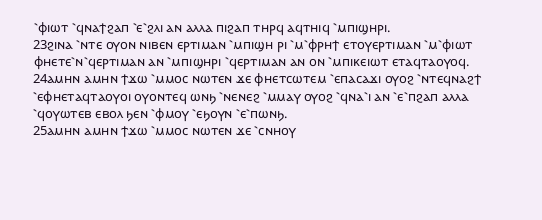⳿ⲫⲓⲱⲧ ⳿ϥⲛⲁϯϩⲁⲡ ⳿ⲉ⳿ϩⲗⲓ ⲁⲛ ⲁⲗⲗⲁ ⲡⲓϩⲁⲡ ⲧⲏⲣϥ ⲁϥⲧⲏⲓϥ ⳿ⲙⲡⲓϣⲏⲣⲓ.
23ϩⲓⲛⲁ ⳿ⲛⲧⲉ ⲟⲩⲟⲛ ⲛⲓⲃⲉⲛ ⲉⲣⲧⲓⲙⲁⲛ ⳿ⲙⲡⲓϣⲏ ⲣⲓ ⳿ⲙ⳿ⲫⲣⲏϯ ⲉⲧⲟⲩⲉⲣⲧⲓⲙⲁⲛ ⳿ⲙ⳿ⲫⲓⲱⲧ ⲫⲏⲉⲧⲉ⳿ⲛ⳿ϥⲉⲣⲧⲓⲙⲁⲛ ⲁⲛ ⳿ⲙⲡⲓϣⲏⲣⲓ ⳿ϥⲉⲣⲧⲓⲙⲁⲛ ⲁⲛ ⲟⲛ ⳿ⲙⲡⲓⲕⲉⲓⲱⲧ ⲉⲧⲁϥⲧⲁⲟⲩⲟϥ.
24ⲁⲙⲏⲛ ⲁⲙⲏⲛ ϯϫⲱ ⳿ⲙⲙⲟⲥ ⲛⲱⲧⲉⲛ ϫⲉ ⲫⲏⲉⲧⲥⲱⲧⲉⲙ ⳿ⲉⲡⲁⲥⲁϫⲓ ⲟⲩⲟϩ ⳿ⲛⲧⲉϥⲛⲁϩϯ ⳿ⲉⲫⲏⲉⲧⲁϥⲧⲁⲟⲩⲟⲓ ⲟⲩⲟⲛⲧⲉϥ ⲱⲛϧ ⳿ⲛⲉⲛⲉϩ ⳿ⲙⲙⲁⲩ ⲟⲩⲟϩ ⳿ϥⲛⲁ⳿ⲓ ⲁⲛ ⳿ⲉ⳿ⲡϩⲁⲡ ⲁⲗⲗⲁ ⳿ϥⲟⲩⲱⲧⲉⲃ ⲉⲃⲟⲗ ϧⲉⲛ ⳿ⲫⲙⲟⲩ ⳿ⲉϧⲟⲩⲛ ⳿ⲉ⳿ⲡⲱⲛϧ.
25ⲁⲙⲏⲛ ⲁⲙⲏⲛ ϯϫⲱ ⳿ⲙⲙⲟⲥ ⲛⲱⲧⲉⲛ ϫⲉ ⳿ⲥⲛⲏⲟⲩ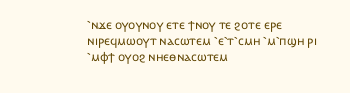⳿ⲛϫⲉ ⲟⲩⲟⲩⲛⲟⲩ ⲉⲧⲉ ϯⲛⲟⲩ ⲧⲉ ϩⲟⲧⲉ ⲉⲣⲉ ⲛⲓⲣⲉϥⲙⲱⲟⲩⲧ ⲛⲁⲥⲱⲧⲉⲙ ⳿ⲉ⳿ⲧ⳿ⲥⲙⲏ ⳿ⲙ⳿ⲡϣⲏ ⲣⲓ ⳿ⲙⲫϯ ⲟⲩⲟϩ ⲛⲏⲉⲑⲛⲁⲥⲱⲧⲉⲙ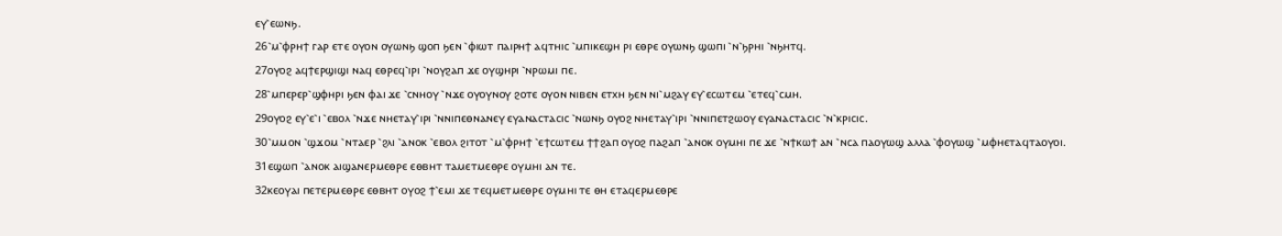ⲉⲩ⳿ⲉⲱⲛϧ.
26⳿ⲙ⳿ⲫⲣⲏϯ ⲅⲁⲣ ⲉⲧⲉ ⲟⲩⲟⲛ ⲟⲩⲱⲛϧ ϣⲟⲡ ϧⲉⲛ ⳿ⲫⲓⲱⲧ ⲡⲁⲓⲣⲏϯ ⲁϥⲧⲏⲓⲥ ⳿ⲙⲡⲓⲕⲉϣⲏ ⲣⲓ ⲉⲑⲣⲉ ⲟⲩⲱⲛϧ ϣⲱⲡⲓ ⳿ⲛ⳿ϧⲣⲏⲓ ⳿ⲛϧⲏⲧϥ.
27ⲟⲩⲟϩ ⲁϥϯⲉⲣϣⲓϣⲓ ⲛⲁϥ ⲉⲑⲣⲉϥ⳿ⲓⲣⲓ ⳿ⲛⲟⲩϩⲁⲡ ϫⲉ ⲟⲩϣⲏⲣⲓ ⳿ⲛⲣⲱⲙⲓ ⲡⲉ.
28⳿ⲙⲡⲉⲣⲉⲣ⳿ϣⲫⲏⲣⲓ ϧⲉⲛ ⲫⲁⲓ ϫⲉ ⳿ⲥⲛⲏⲟⲩ ⳿ⲛϫⲉ ⲟⲩⲟⲩⲛⲟⲩ ϩⲟⲧⲉ ⲟⲩⲟⲛ ⲛⲓⲃⲉⲛ ⲉⲧⲭⲏ ϧⲉⲛ ⲛⲓ⳿ⲙϩⲁⲩ ⲉⲩ⳿ⲉⲥⲱⲧⲉⲙ ⳿ⲉⲧⲉϥ⳿ⲥⲙⲏ.
29ⲟⲩⲟϩ ⲉⲩ⳿ⲉ⳿ⲓ ⳿ⲉⲃⲟⲗ ⳿ⲛϫⲉ ⲛⲏⲉⲧⲁⲩ⳿ⲓⲣⲓ ⳿ⲛⲛⲓⲡⲉⲑⲛⲁⲛⲉⲩ ⲉⲩⲁⲛⲁⲥⲧⲁⲥⲓⲥ ⳿ⲛⲱⲛϧ ⲟⲩⲟϩ ⲛⲏⲉⲧⲁⲩ⳿ⲓⲣⲓ ⳿ⲛⲛⲓⲡⲉⲧϩⲱⲟⲩ ⲉⲩⲁⲛⲁⲥⲧⲁⲥⲓⲥ ⳿ⲛ⳿ⲕⲣⲓⲥⲓⲥ.
30⳿ⲙⲙⲟⲛ ⳿ϣϫⲟⲙ ⳿ⲛⲧⲁⲉⲣ ⳿ϩⲗⲓ ⳿ⲁⲛⲟⲕ ⳿ⲉⲃⲟⲗ ϩⲓⲧⲟⲧ ⳿ⲙ⳿ⲫⲣⲏϯ ⳿ⲉϯⲥⲱⲧⲉⲙ ϯϯϩⲁⲡ ⲟⲩⲟϩ ⲡⲁϩⲁⲡ ⳿ⲁⲛⲟⲕ ⲟⲩⲙⲏⲓ ⲡⲉ ϫⲉ ⳿ⲛϯⲕⲱϯ ⲁⲛ ⳿ⲛⲥⲁ ⲡⲁⲟⲩⲱϣ ⲁⲗⲗⲁ ⳿ⲫⲟⲩⲱϣ ⳿ⲙⲫⲏⲉⲧⲁϥⲧⲁⲟⲩⲟⲓ.
31ⲉϣⲱⲡ ⳿ⲁⲛⲟⲕ ⲁⲓϣⲁⲛⲉⲣⲙⲉⲑⲣⲉ ⲉⲑⲃⲏⲧ ⲧⲁⲙⲉⲧⲙⲉⲑⲣⲉ ⲟⲩⲙⲏⲓ ⲁⲛ ⲧⲉ.
32ⲕⲉⲟⲩⲁⲓ ⲡⲉⲧⲉⲣⲙⲉⲑⲣⲉ ⲉⲑⲃⲏⲧ ⲟⲩⲟϩ ϯ⳿ⲉⲙⲓ ϫⲉ ⲧⲉϥⲙⲉⲧⲙⲉⲑⲣⲉ ⲟⲩⲙⲏⲓ ⲧⲉ ⲑⲏ ⲉⲧⲁϥⲉⲣⲙⲉⲑⲣⲉ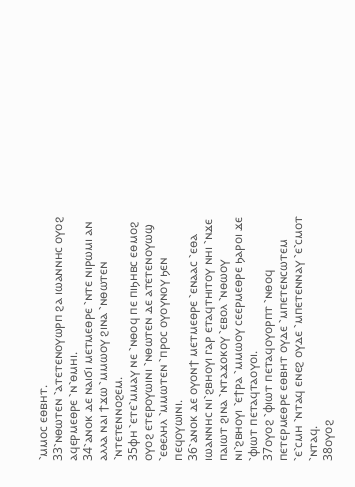⳿ⲙⲙⲟⲥ ⲉⲑⲃⲏⲧ.
33⳿ⲛⲑⲱⲧⲉⲛ ⳿ⲁⲧⲉⲧⲉⲛⲟⲩⲱⲣⲡ ϩⲁ ⲓⲱⲁⲛⲛⲏⲥ ⲟⲩⲟϩ ⲁϥⲉⲣⲙⲉⲑⲣⲉ ⳿ⲛ⳿ⲑⲙⲏⲓ.
34⳿ⲁⲛⲟⲕ ⲇⲉ ⲛⲁⲓϭⲓ ⲙⲉⲧⲙⲉⲑⲣⲉ ⳿ⲛⲧⲉ ⲛⲓⲣⲱⲙⲓ ⲁⲛ ⲁⲗⲗⲁ ⲛⲁⲓ ϯϫⲱ ⳿ⲙⲙⲱⲟⲩ ϩⲓⲛⲁ ⳿ⲛⲑⲱⲧⲉⲛ ⳿ⲛⲧⲉⲧⲉⲛⲛⲟϩⲉⲙ.
35ⲫⲏ ⳿ⲉⲧⲉ⳿ⲙⲙⲁⲩ ⲛⲉ ⳿ⲛⲑⲟϥ ⲡⲉ ⲡⲓϧⲏⲃⲥ ⲉⲑⲙⲟϩ ⲟⲩⲟϩ ⲉⲧⲉⲣⲟⲩⲱⲓⲛⲓ ⳿ⲛⲑⲱⲧⲉⲛ ⲇⲉ ⲁⲧⲉⲧⲉⲛⲟⲩⲱϣ ⳿ⲉⲑⲉⲗⲏⲗ ⳿ⲙⲙⲱⲧⲉⲛ ⳿ⲡⲣⲟⲥ ⲟⲩⲟⲩⲛⲟⲩ ϧⲉⲛ ⲡⲉϥⲟⲩⲱⲓⲛⲓ.
36⳿ⲁⲛⲟⲕ ⲇⲉ ⲟⲩⲟⲛϯ ⲙⲉⲧⲙⲉⲑⲣⲉ ⳿ⲉⲛⲁⲁⲥ ⳿ⲉⲑⲁ ⲓⲱⲁⲛⲛⲏⲥ ⲛⲓ⳿ϩⲃⲏⲟⲩⲓ ⲅⲁⲣ ⲉⲧⲁϥⲧⲏⲓⲧⲟⲩ ⲛⲏⲓ ⳿ⲛϫⲉ ⲡⲁⲓⲱⲧ ϩⲓⲛⲁ ⳿ⲛⲧⲁϫⲟⲕⲟⲩ ⳿ⲉⲃⲟⲗ ⳿ⲛⲑⲱⲟⲩ ⲛⲓ⳿ϩⲃⲏⲟⲩⲓ ⳿ⲉϯⲣⲁ ⳿ⲙⲙⲱⲟⲩ ⲥⲉⲉⲣⲙⲉⲑⲣⲉ ϧⲁⲣⲟⲓ ϫⲉ ⳿ⲫⲓⲱⲧ ⲡⲉⲧⲁϥⲧⲁⲟⲩⲟⲓ.
37ⲟⲩⲟϩ ⳿ⲫⲓⲱⲧ ⲡⲉⲧⲁϥⲟⲩⲟⲣⲡⲧ ⳿ⲛⲑⲟϥ ⲡⲉⲧⲉⲣⲙⲉⲑⲣⲉ ⲉⲑⲃⲏⲧ ⲟⲩⲇⲉ ⳿ⲙⲡⲉⲧⲉⲛⲥⲱⲧⲉⲙ ⳿ⲉ⳿ⲥⲙⲏ ⳿ⲛⲧⲁϥ ⲉⲛⲉϩ ⲟⲩⲇⲉ ⳿ⲙⲡⲉⲧⲉⲛⲛⲁⲩ ⳿ⲉ⳿ⲥⲙⲟⲧ ⳿ⲛⲧⲁϥ.
38ⲟⲩⲟϩ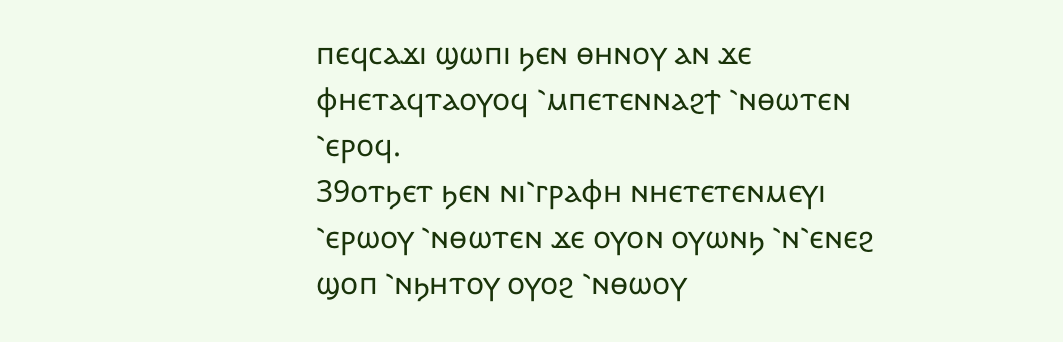ⲡⲉϥⲥⲁϫⲓ ϣⲱⲡⲓ ϧⲉⲛ ⲑⲏⲛⲟⲩ ⲁⲛ ϫⲉ ⲫⲏⲉⲧⲁϥⲧⲁⲟⲩⲟϥ ⳿ⲙⲡⲉⲧⲉⲛⲛⲁϩϯ ⳿ⲛⲑⲱⲧⲉⲛ ⳿ⲉⲣⲟϥ.
39ⲟⲧϧⲉⲧ ϧⲉⲛ ⲛⲓ⳿ⲅⲣⲁⲫⲏ ⲛⲏⲉⲧⲉⲧⲉⲛⲙⲉⲩⲓ ⳿ⲉⲣⲱⲟⲩ ⳿ⲛⲑⲱⲧⲉⲛ ϫⲉ ⲟⲩⲟⲛ ⲟⲩⲱⲛϧ ⳿ⲛ⳿ⲉⲛⲉϩ ϣⲟⲡ ⳿ⲛϧⲏⲧⲟⲩ ⲟⲩⲟϩ ⳿ⲛⲑⲱⲟⲩ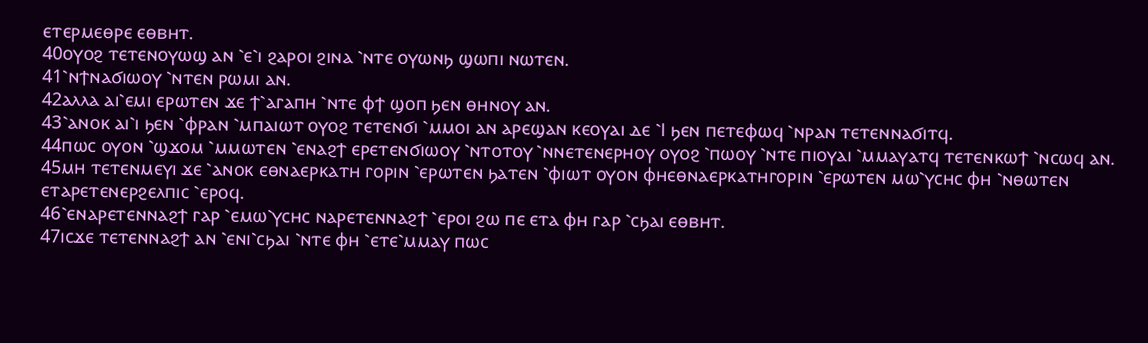ⲉⲧⲉⲣⲙⲉⲑⲣⲉ ⲉⲑⲃⲏⲧ.
40ⲟⲩⲟϩ ⲧⲉⲧⲉⲛⲟⲩⲱϣ ⲁⲛ ⳿ⲉ⳿ⲓ ϩⲁⲣⲟⲓ ϩⲓⲛⲁ ⳿ⲛⲧⲉ ⲟⲩⲱⲛϧ ϣⲱⲡⲓ ⲛⲱⲧⲉⲛ.
41⳿ⲛϯⲛⲁϭⲓⲱⲟⲩ ⳿ⲛⲧⲉⲛ ⲣⲱⲙⲓ ⲁⲛ.
42ⲁⲗⲗⲁ ⲁⲓ⳿ⲉⲙⲓ ⲉⲣⲱⲧⲉⲛ ϫⲉ ϯ⳿ⲁⲅⲁⲡⲏ ⳿ⲛⲧⲉ ⲫϯ ϣⲟⲡ ϧⲉⲛ ⲑⲏⲛⲟⲩ ⲁⲛ.
43⳿ⲁⲛⲟⲕ ⲁⲓ⳿ⲓ ϧⲉⲛ ⳿ⲫⲣⲁⲛ ⳿ⲙⲡⲁⲓⲱⲧ ⲟⲩⲟϩ ⲧⲉⲧⲉⲛϭⲓ ⳿ⲙⲙⲟⲓ ⲁⲛ ⲁⲣⲉϣⲁⲛ ⲕⲉⲟⲩⲁⲓ ⲇⲉ ⳿Ⲓ ϧⲉⲛ ⲡⲉⲧⲉⲫⲱϥ ⳿ⲛⲣⲁⲛ ⲧⲉⲧⲉⲛⲛⲁϭⲓⲧϥ.
44ⲡⲱⲥ ⲟⲩⲟⲛ ⳿ϣϫⲟⲙ ⳿ⲙⲙⲱⲧⲉⲛ ⳿ⲉⲛⲁϩϯ ⲉⲣⲉⲧⲉⲛϭⲓⲱⲟⲩ ⳿ⲛⲧⲟⲧⲟⲩ ⳿ⲛⲛⲉⲧⲉⲛⲉⲣⲏⲟⲩ ⲟⲩⲟϩ ⳿ⲡⲱⲟⲩ ⳿ⲛⲧⲉ ⲡⲓⲟⲩⲁⲓ ⳿ⲙⲙⲁⲩⲁⲧϥ ⲧⲉⲧⲉⲛⲕⲱϯ ⳿ⲛⲥⲱϥ ⲁⲛ.
45ⲙⲏ ⲧⲉⲧⲉⲛⲙⲉⲩⲓ ϫⲉ ⳿ⲁⲛⲟⲕ ⲉⲑⲛⲁⲉⲣⲕⲁⲧⲏ ⲅⲟⲣⲓⲛ ⳿ⲉⲣⲱⲧⲉⲛ ϧⲁⲧⲉⲛ ⳿ⲫⲓⲱⲧ ⲟⲩⲟⲛ ⲫⲏⲉⲑⲛⲁⲉⲣⲕⲁⲧⲏⲅⲟⲣⲓⲛ ⳿ⲉⲣⲱⲧⲉⲛ ⲙⲱ⳿ⲩⲥⲏⲥ ⲫⲏ ⳿ⲛⲑⲱⲧⲉⲛ ⲉⲧⲁⲣⲉⲧⲉⲛⲉⲣϩⲉⲗⲡⲓⲥ ⳿ⲉⲣⲟϥ.
46⳿ⲉⲛⲁⲣⲉⲧⲉⲛⲛⲁϩϯ ⲅⲁⲣ ⳿ⲉⲙⲱ⳿ⲩⲥⲏⲥ ⲛⲁⲣⲉⲧⲉⲛⲛⲁϩϯ ⳿ⲉⲣⲟⲓ ϩⲱ ⲡⲉ ⲉⲧⲁ ⲫⲏ ⲅⲁⲣ ⳿ⲥϧⲁⲓ ⲉⲑⲃⲏⲧ.
47ⲓⲥϫⲉ ⲧⲉⲧⲉⲛⲛⲁϩϯ ⲁⲛ ⳿ⲉⲛⲓ⳿ⲥϧⲁⲓ ⳿ⲛⲧⲉ ⲫⲏ ⳿ⲉⲧⲉ⳿ⲙⲙⲁⲩ ⲡⲱⲥ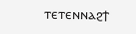ⲧⲉⲧⲉⲛⲛⲁϩϯ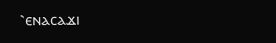⳿ⲉⲛⲁⲥⲁϫⲓ